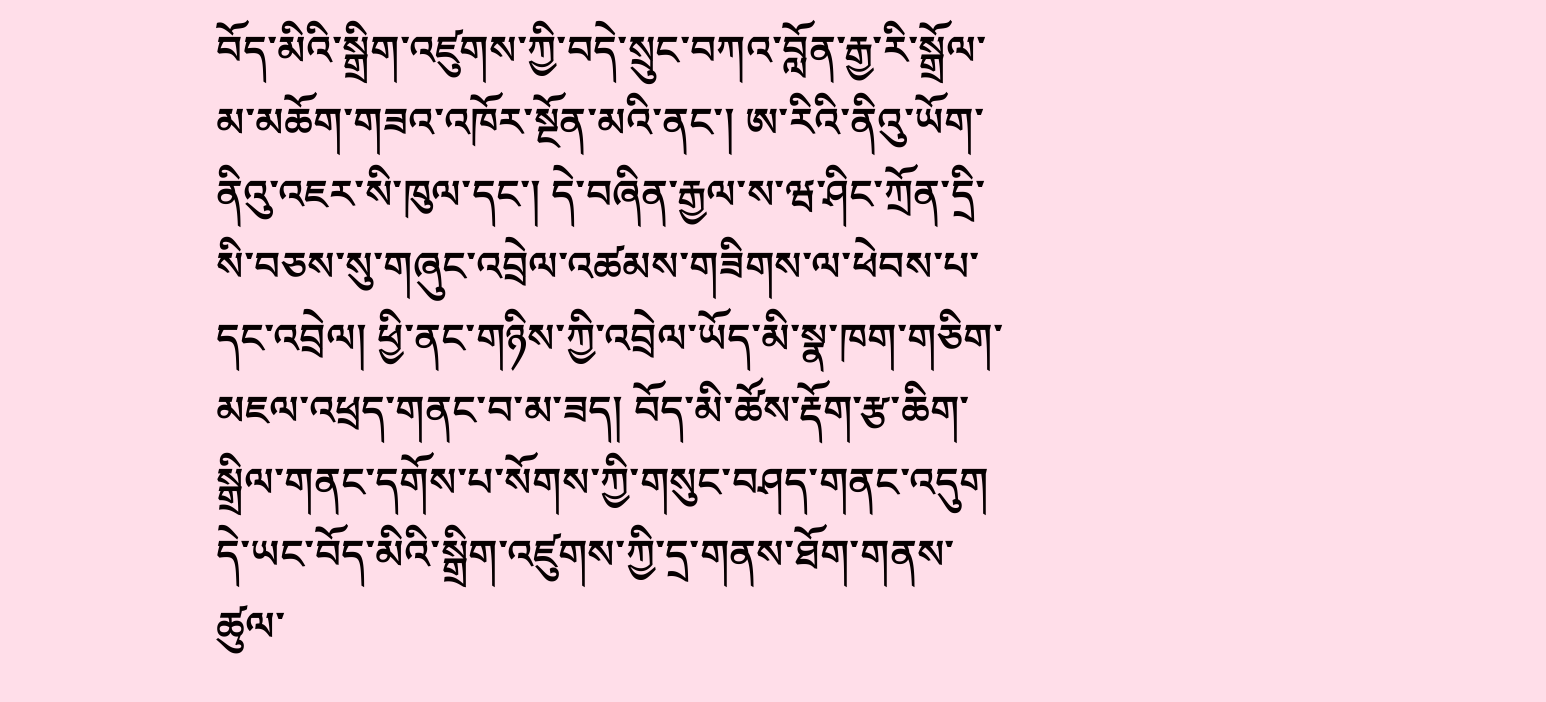བོད་མིའི་སྒྲིག་འཛུགས་ཀྱི་བདེ་སྲུང་བཀའ་བློན་རྒྱ་རི་སྒྲོལ་མ་མཆོག་གཟའ་འཁོར་སྔོན་མའི་ནང་། ཨ་རིའི་ནིའུ་ཡོག་ནིའུ་འཇར་སི་ཁུལ་དང་། དེ་བཞིན་རྒྱལ་ས་ཝ་ཤིང་ཀྲོན་དྲི་སི་བཅས་སུ་གཞུང་འབྲེལ་འཚམས་གཟིགས་ལ་ཕེབས་པ་དང་འབྲེལ། ཕྱི་ནང་གཉིས་ཀྱི་འབྲེལ་ཡོད་མི་སྣ་ཁག་གཅིག་མཇལ་འཕྲད་གནང་བ་མ་ཟད། བོད་མི་ཚོས་རྡོག་རྩ་ཆིག་སྒྲིལ་གནང་དགོས་པ་སོགས་ཀྱི་གསུང་བཤད་གནང་འདུག དེ་ཡང་བོད་མིའི་སྒྲིག་འཛུགས་ཀྱི་དྲ་གནས་ཐོག་གནས་ཚུལ་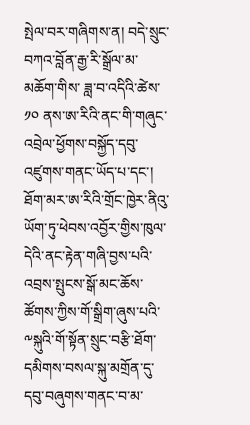སྤེལ་བར་གཞིགས་ན། བདེ་སྲུང་བཀའ་བློན་རྒྱ་རི་སྒྲོལ་མ་མཆོག་གིས་ ཟླ་བ་འདིའི་ཚེས་ ༡༠ ནས་ཨ་རིའི་ནང་གི་གཞུང་འབྲེལ་ཕྱོགས་བསྐྱོད་དབུ་འཛུགས་གནང་ཡོད་པ་དང་། ཐོག་མར་ཨ་རིའི་གྲོང་ཁྱེར་ནིའུ་ཡོག་ཏུ་ཕེབས་འབྱོར་གྱིས་ཁུལ་དེའི་ནང་རྟེན་གཞི་བྱས་པའི་འབྲས་སྤུངས་སྒོ་མང་ཆོས་ཚོགས་ཀྱིས་གོ་སྒྲིག་ཞུས་པའི་༸སྐུའི་གོ་སྟོན་སྲུང་བརྩི་ཐོག་དམིགས་བསལ་སྐུ་མགྲོན་དུ་དབུ་བཞུགས་གནང་བ་མ་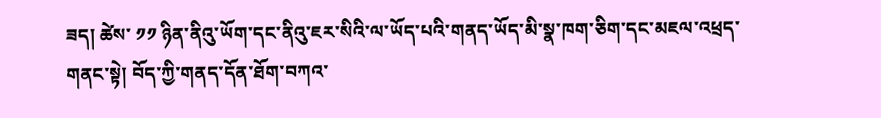ཟད། ཚེས་ ༡༡ ཉིན་ནིའུ་ཡོག་དང་ནིའུ་ཇར་སིའི་ལ་ཡོད་པའི་གནད་ཡོད་མི་སྣ་ཁག་ཅིག་དང་མཇལ་འཕྲད་གནང་སྟེ། བོད་ཀྱི་གནད་དོན་ཐོག་བཀའ་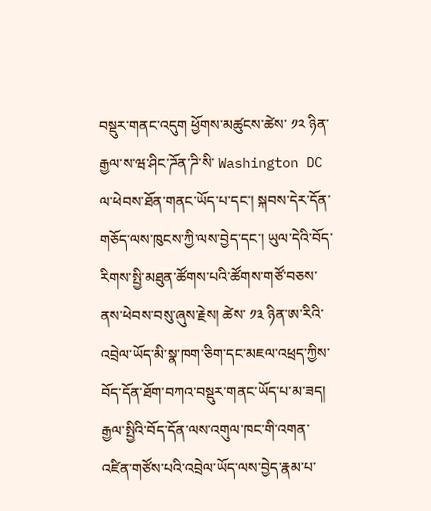བསྡུར་གནང་འདུག ཕྱོགས་མཚུངས་ཚེས་ ༡༢ ཉིན་རྒྱལ་ས་ཝ་ཤིང་ཌོན་ཌི་སི་ Washington DC ལ་ཕེབས་ཐོན་གནང་ཡོད་པ་དང་། སྐབས་དེར་དོན་གཅོད་ལས་ཁུངས་ཀྱི་ལས་བྱེད་དང་། ཡུལ་དེའི་བོད་རིགས་སྤྱི་མཐུན་ཚོགས་པའི་ཚོགས་གཙོ་བཅས་ནས་ཕེབས་བསུ་ཞུས་རྗེས། ཚེས་ ༡༣ ཉིན་ཨ་རིའི་འབྲེལ་ཡོད་མི་སྣ་ཁག་ཅིག་དང་མཇལ་འཕྲད་ཀྱིས་བོད་དོན་ཐོག་བཀའ་བསྡུར་གནང་ཡོད་པ་མ་ཟད། རྒྱལ་སྤྱིའི་བོད་དོན་ལས་འགུལ་ཁང་གི་འགན་འཛིན་གཙོས་པའི་འབྲེལ་ཡོད་ལས་བྱེད་རྣམ་པ་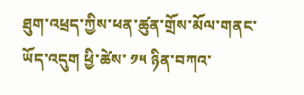ཐུག་འཕྲད་ཀྱིས་ཕན་ཚུན་གྲོས་མོལ་གནང་ཡོད་འདུག ཕྱི་ཚེས་ ༡༥ ཉིན་བཀའ་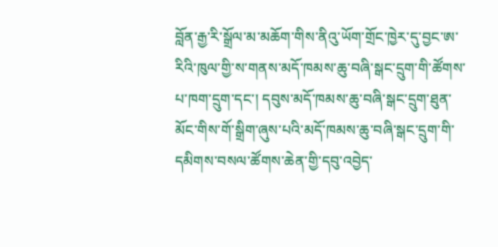བློན་རྒྱ་རི་སྒྲོལ་མ་མཆོག་གིས་ནིའུ་ཡོག་གྲོང་ཁྱེར་དུ་བྱང་ཨ་རིའི་ཁུལ་གྱི་ས་གནས་མདོ་ཁམས་ཆུ་བཞི་སྒང་དྲུག་གི་ཚོགས་པ་ཁག་དྲུག་དང་། དབུས་མདོ་ཁམས་ཆུ་བཞི་སྒང་དྲུག་ཐུན་མོང་གིས་གོ་སྒྲིག་ཞུས་པའི་མདོ་ཁམས་ཆུ་བཞི་སྒང་དྲུག་གི་དམིགས་བསལ་ཚོགས་ཆེན་གྱི་དབུ་འབྱེད་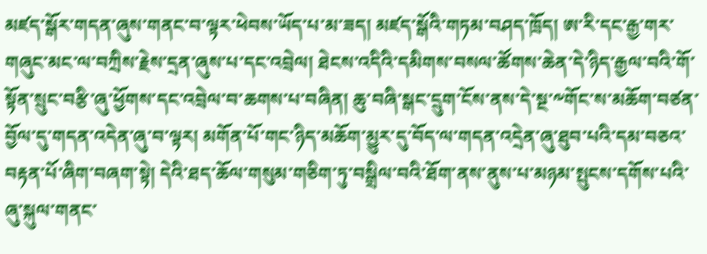མཛད་སྒོར་གདན་ཞུས་གནང་བ་ལྟར་ཕེབས་ཡོད་པ་མ་ཟད། མཛད་སྒོའི་གཏམ་བཤད་ཁྲོད། ཨ་རི་དང་རྒྱ་གར་གཞུང་མང་ལ་བཀྲིས་རྗེས་དྲན་ཞུས་པ་དང་འབྲེལ། ཐེངས་འདིའི་དམིགས་བསལ་ཚོགས་ཆེན་དེ་ཉིད་རྒྱལ་བའི་གོ་སྟོན་སྲུང་བརྩི་ཞུ་ཕྱོགས་དང་འབྲེལ་བ་ཆགས་པ་བཞིན། ཆུ་བཞི་སྒང་དྲུག་ངོས་ནས་དེ་སྔ་༸གོང་ས་མཆོག་བཙན་བྱོལ་དུ་གདན་འདེན་ཞུ་བ་ལྟར། མགོན་པོ་གང་ཉིད་མཆོག་མྱུར་དུ་བོད་ལ་གདན་འདྲེན་ཞུ་ཐུབ་པའི་དམ་བཅའ་བརྟན་པོ་ཞིག་བཞག་སྟེ། དེའི་ཐད་ཆོལ་གསུམ་གཅིག་ཏུ་བསྒྲིལ་བའི་ཐོག་ནས་ནུས་པ་མཉམ་སྤུངས་དགོས་པའི་ཞུ་སྐུལ་གནང་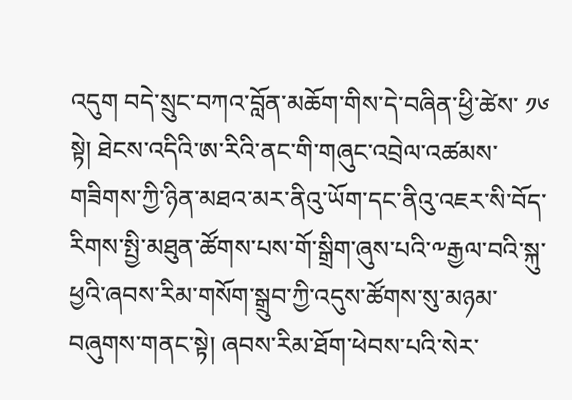འདུག བདེ་སྲུང་བཀའ་བློན་མཆོག་གིས་དེ་བཞིན་ཕྱི་ཚེས་ ༡༦ སྟེ། ཐེངས་འདིའི་ཨ་རིའི་ནང་གི་གཞུང་འབྲེལ་འཚམས་གཟིགས་ཀྱི་ཉིན་མཐའ་མར་ནིའུ་ཡོག་དང་ནིའུ་འཇར་སི་བོད་རིགས་སྤྱི་མཐུན་ཚོགས་པས་གོ་སྒྲིག་ཞུས་པའི་༸རྒྱལ་བའི་སྐུ་ཕྱའི་ཞབས་རིམ་གསོག་སྒྲུབ་ཀྱི་འདུས་ཚོགས་སུ་མཉམ་བཞུགས་གནང་སྟེ། ཞབས་རིམ་ཐོག་ཕེབས་པའི་སེར་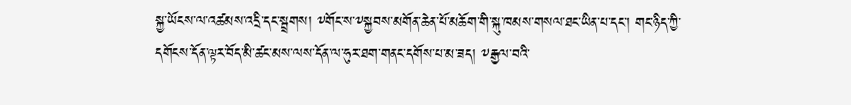སྐྱ་ཡོངས་ལ་འཚམས་འདྲི་དང་སྦྲགས། ༸གོང་ས་༸སྐྱབས་མགོན་ཆེན་པོ་མཆོག་གི་སྐུ་ཁམས་གསལ་ཐང་ཡིན་པ་དང་། གང་ཉིད་ཀྱི་དགོངས་དོན་ལྟར་བོད་མི་ཚང་མས་ལས་དོན་ལ་ཧུར་ཐག་གནང་དགོས་པ་མ་ཟད། ༸རྒྱལ་བའི་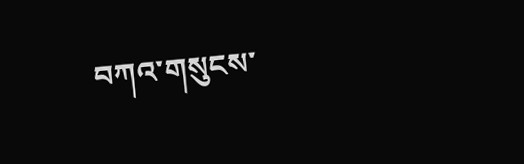བཀའ་གསུངས་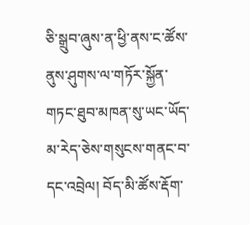ཅི་སྒྲུབ་ཞུས་ན་ཕྱི་ནས་ང་ཚོས་ནུས་ཤུགས་ལ་གཏོར་སྐྱོན་གཏང་ཐུབ་མཁན་སུ་ཡང་ཡོད་མ་རེད་ཅེས་གསུངས་གནང་བ་དང་འབྲེལ། བོད་མི་ཚོས་རྡོག་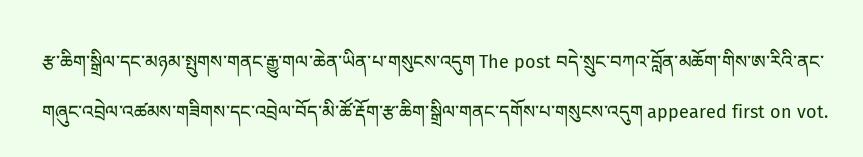རྩ་ཆིག་སྒྲིལ་དང་མཉམ་སྤུགས་གནང་རྒྱུ་གལ་ཆེན་ཡིན་པ་གསུངས་འདུག The post བདེ་སྲུང་བཀའ་བློན་མཆོག་གིས་ཨ་རིའི་ནང་གཞུང་འབྲེལ་འཚམས་གཟིགས་དང་འབྲེལ་བོད་མི་ཚོ་རྡོག་རྩ་ཆིག་སྒྲིལ་གནང་དགོས་པ་གསུངས་འདུག appeared first on vot.